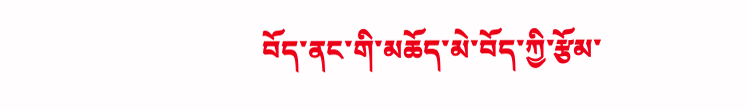བོད་ནང་གི་མཆོད་མེ་བོད་ཀྱི་རྩོམ་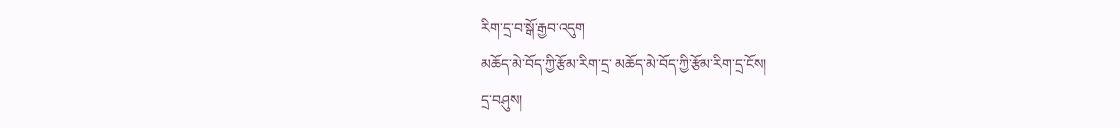རིག་དྲ་བ་སྒོ་རྒྱབ་འདུག
མཆོད་མེ་བོད་ཀྱི་རྩོམ་རིག་དྲ་ མཆོད་མེ་བོད་ཀྱི་རྩོམ་རིག་དྲ་ངོས།
དྲ་བཤུས།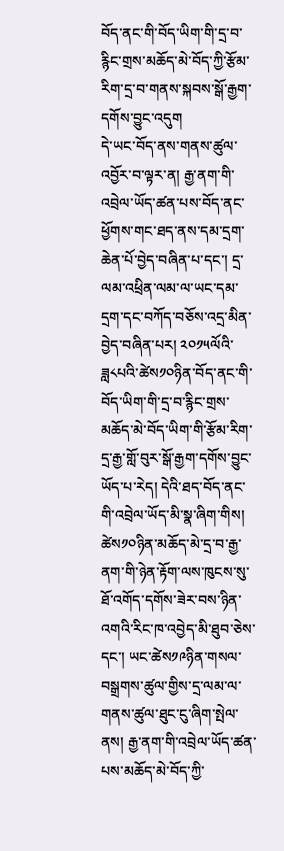བོད་ནང་གི་བོད་ཡིག་གི་དྲ་བ་རྙིང་གྲས་མཆོད་མེ་བོད་ཀྱི་རྩོམ་རིག་དྲ་བ་གནས་སྐབས་སྒོ་རྒྱག་དགོས་བྱུང་འདུག
དེ་ཡང་བོད་ནས་གནས་ཚུལ་འབྱོར་བ་ལྟར་ན། རྒྱ་ནག་གི་འབྲེལ་ཡོད་ཚན་པས་བོད་ནང་ཕྱོགས་གང་ཐད་ནས་དམ་དྲག་ཆེན་པོ་བྱེད་བཞིན་པ་དང་། དྲ་ལམ་འཕྲིན་ལམ་ལ་ཡང་དམ་དྲག་དང་བཀོད་བཅོས་འདྲ་མིན་བྱེད་བཞིན་པར། ༢༠༡༥ལོའི་ཟླ༨པའི་ཚེས༡༠ཉིན་བོད་ནང་གི་བོད་ཡིག་གི་དྲ་བ་རྙིང་གྲས་མཆོད་མེ་བོད་ཡིག་གི་རྩོམ་རིག་དྲ་རྒྱ་གློ་བུར་སྒོ་རྒྱག་དགོས་བྱུང་ཡོད་པ་རེད། དེའི་ཐད་བོད་ནང་གི་འབྲེལ་ཡོད་མི་སྣ་ཞིག་གིས། ཚེས༡༠ཉིན་མཆོད་མེ་དྲ་བ་རྒྱ་ནག་གི་ཉེན་རྟོག་ལས་ཁུངས་སུ་ཐོ་འགོད་དགོས་ཟེར་བས་ཉིན་འགའི་རིང་ཁ་འབྱེད་མི་ཐུབ་ཅེས་དང་། ཡང་ཚེས༡༩ཉིན་གསལ་བསྒྲགས་ཚུལ་གྱིས་དྲ་ལམ་ལ་གནས་ཚུལ་ཐུང་ངུ་ཞིག་སྤེལ་ནས། རྒྱ་ནག་གི་འབྲེལ་ཡོད་ཚན་པས་མཆོད་མེ་བོད་ཀྱི་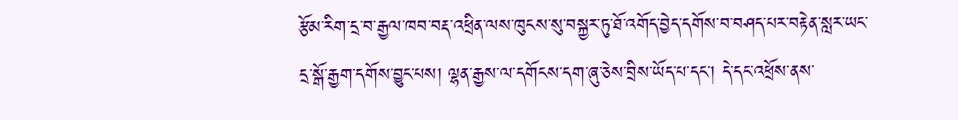རྩོམ་རིག་དྲ་བ་རྒྱལ་ཁབ་བརྡ་འཕྲིན་ལས་ཁུངས་སུ་བསྐྱར་ཏུ་ཐོ་འགོད་བྱེད་དགོས་བ་བཤད་པར་བརྟེན་སླར་ཡང་དྲ་སྒོ་རྒྱག་དགོས་བྱུང་པས། ལྷན་རྒྱས་ལ་དགོངས་དག་ཞུ་ཅེས་བྲིས་ཡོད་པ་དང་། དེ་དང་འཕྲོས་ནས་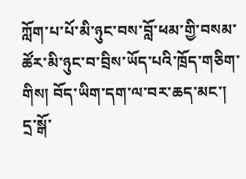ཀློག་པ་པོ་མི་ཉུང་བས་བློ་ཕམ་གྱི་བསམ་ཚོར་མི་ཉུང་བ་བྲིས་ཡོད་པའི་ཁྲོད་གཅིག་གིས། བོད་ཡིག་དག་ལ་བར་ཆད་མང་། དྲ་སྒོ་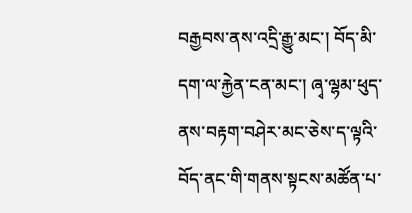བརྒྱབས་ནས་འདྲི་རྒྱུ་མང་། བོད་མི་དག་ལ་རྐྱེན་ངན་མང་། ཞྭ་ལྷམ་ཕུད་ནས་བརྟག་བཤེར་མང་ཅེས་ད་ལྟའི་བོད་ནང་གི་གནས་སྟངས་མཚོན་པ་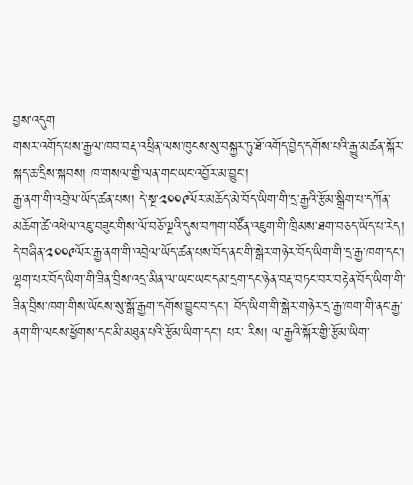བྱས་འདུག
གསར་འགོད་པས་རྒྱལ་ཁབ་བརྡ་འཕྲིན་ལས་ཁུངས་སུ་བསྐྱར་ཏུ་ཐོ་འགོད་བྱེད་དགོས་པའི་རྒྱུ་མཚན་སྐོར་སྐད་ཆ་དྲིས་སྐབས། ཁ་གསལ་གྱི་ལན་གང་ཡང་འབྱོར་མ་བྱུང་།
རྒྱ་ནག་གི་འབྲེལ་ཡོད་ཚན་པས། དེ་སྔ་༢༠༠༩ལོར་མཆོད་མེ་བོད་ཡིག་གི་དྲ་རྒྱའི་རྩོམ་སྒྲིག་པ་དཀོན་མཆོག་ཚེ་འཕེལ་འཇུ་བཟུང་གིས་ལོ་བཅོ་ལྔའི་དུས་བཀག་བཙོན་འཇུག་གི་ཁྲིམས་ཐག་བཅད་ཡོད་པ་རེད། དེ་བཞིན་༢༠༠༩ལོར་རྒྱ་ནག་གི་འབྲེལ་ཡོད་ཚན་པས་བོད་ནང་གི་སྒེར་གཉེར་བོད་ཡིག་གི་དྲ་རྒྱ་ཁག་དང་། ལྷག་པར་བོད་ཡིག་གི་ཟིན་བྲིས་འདྲ་མིན་ལ་ཡང་ཡང་དམ་དྲག་དང་ཉེན་བརྡ་བཏང་བར་བརྟེན་བོད་ཡིག་གི་ཟིན་བྲིས་ཁག་གིས་ཡོངས་སུ་སྒོ་རྒྱག་དགོས་བྱུང་བ་དང་། བོད་ཡིག་གི་སྒེར་གཉེར་དྲ་རྒྱ་ཁག་གི་ནང་རྒྱ་ནག་གི་ལངས་ཕྱོགས་དང་མི་མཐུན་པའི་རྩོམ་ཡིག་དང་། པར་ རིས། ལ་རྒྱའི་སྐོར་གྱི་རྩོམ་ཡིག་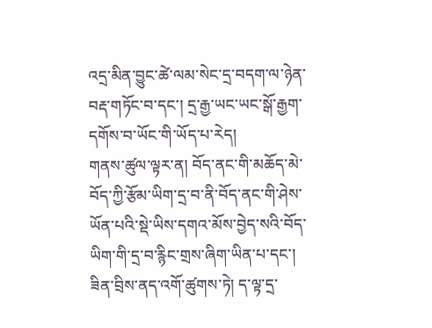འདྲ་མིན་བྱུང་ཚེ་ལམ་སེང་དྲ་བདག་ལ་ཉེན་བརྡ་གཏོང་བ་དང་། དྲ་རྒྱ་ཡང་ཡང་སྒོ་རྒྱག་དགོས་བ་ཡོང་གི་ཡོད་པ་རེད།
གནས་ཚུལ་ལྟར་ན། བོད་ནང་གི་མཆོད་མེ་བོད་ཀྱི་རྩོམ་ཡིག་དྲ་བ་ནི་བོད་ནང་གི་ཤེས་ཡོན་པའི་སྡེ་ཡིས་དགའ་མོས་བྱེད་སའི་བོད་ཡིག་གི་དྲ་བ་རྙིང་གྲས་ཞིག་ཡིན་པ་དང་། ཟིན་བྲིས་ནད་འགོ་ཚུགས་ཏེ། ད་ལྟ་དྲ་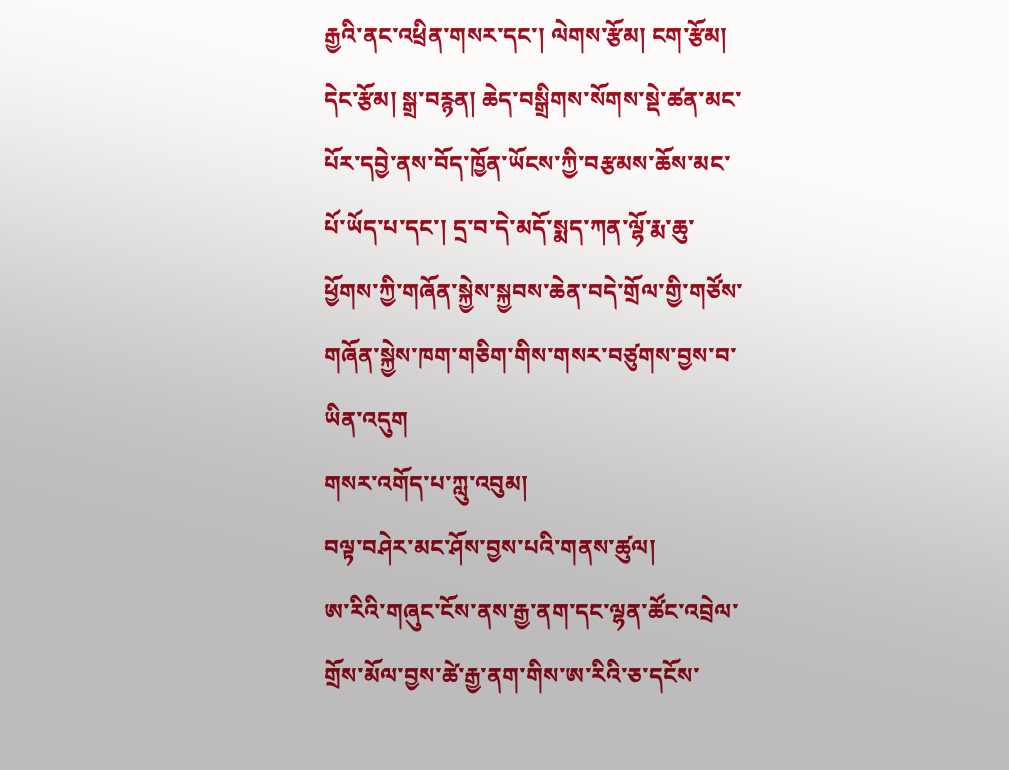རྒྱའི་ནང་འཕྲིན་གསར་དང་། ལེགས་རྩོམ། ངག་རྩོམ། དེང་རྩོམ། སྒྲ་བརྙན། ཆེད་བསྒྲིགས་སོགས་སྡེ་ཚན་མང་པོར་དབྱེ་ནས་བོད་ཁྱོན་ཡོངས་ཀྱི་བརྩམས་ཆོས་མང་པོ་ཡོད་པ་དང་། དྲ་བ་དེ་མདོ་སྨད་ཀན་ལྷོ་རྨ་ཆུ་ཕྱོགས་ཀྱི་གཞོན་སྐྱེས་སྐྱབས་ཆེན་བདེ་གྲོལ་གྱི་གཙོས་གཞོན་སྐྱེས་ཁག་གཅིག་གིས་གསར་བཙུགས་བྱས་བ་ཡིན་འདུག
གསར་འགོད་པ་ཀླུ་འབུམ།
བལྟ་བཤེར་མང་ཤོས་བྱས་པའི་གནས་ཚུལ།
ཨ་རིའི་གཞུང་ངོས་ནས་རྒྱ་ནག་དང་ལྷན་ཚོང་འབྲེལ་གྲོས་མོལ་བྱས་ཚེ་རྒྱ་ནག་གིས་ཨ་རིའི་ཅ་དངོས་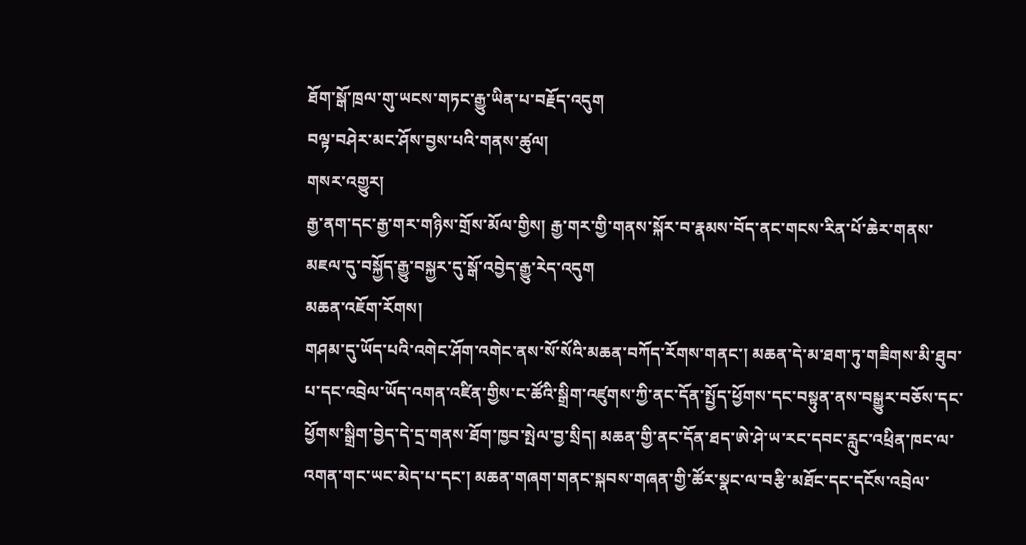ཐོག་སྒོ་ཁྲལ་གུ་ཡངས་གཏང་རྒྱུ་ཡིན་པ་བརྗོད་འདུག
བལྟ་བཤེར་མང་ཤོས་བྱས་པའི་གནས་ཚུལ།
གསར་འགྱུར།
རྒྱ་ནག་དང་རྒྱ་གར་གཉིས་གྲོས་མོལ་གྱིས། རྒྱ་གར་གྱི་གནས་སྐོར་བ་རྣམས་བོད་ནང་གངས་རིན་པོ་ཆེར་གནས་མཇལ་དུ་བསྐྱོད་རྒྱུ་བསྐྱར་དུ་སྒོ་འབྱེད་རྒྱུ་རེད་འདུག
མཆན་འཇོག་རོགས།
གཤམ་དུ་ཡོད་པའི་འགེང་ཤོག་འགེང་ནས་སོ་སོའི་མཆན་བཀོད་རོགས་གནང་། མཆན་དེ་མ་ཐག་ཏུ་གཟིགས་མི་ཐུབ་པ་དང་འབྲེལ་ཡོད་འགན་འཛིན་གྱིས་ང་ཚོའི་སྒྲིག་འཛུགས་ཀྱི་ནང་དོན་སྤྱོད་ཕྱོགས་དང་བསྟུན་ནས་བསྒྱུར་བཅོས་དང་ཕྱོགས་སྒྲིག་བྱེད་དེ་དྲ་གནས་ཐོག་ཁྱབ་སྤེལ་བྱ་སྲིད། མཆན་གྱི་ནང་དོན་ཐད་ཨེ་ཤེ་ཡ་རང་དབང་རླུང་འཕྲིན་ཁང་ལ་འགན་གང་ཡང་མེད་པ་དང་། མཆན་གཞག་གནང་སྐབས་གཞན་གྱི་ཚོར་སྣང་ལ་བརྩི་མཐོང་དང་དངོས་འབྲེལ་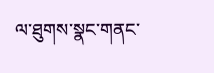ལ་ཐུགས་སྣང་གནང་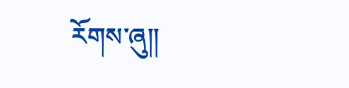རོགས་ཞུ༎